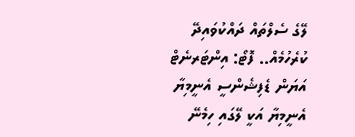ލޭގެ ސެލްތައް ދައްކުވައިދޭ ކުރެހުމެއް.. ފޮޓޯ: އިންޓަރނެޓް
އަޔަން ޑެފިޝެންސީ އެނީމިޔާ
އެނީމިޔާ އަކީ ލޭގައި ހިމެނޭ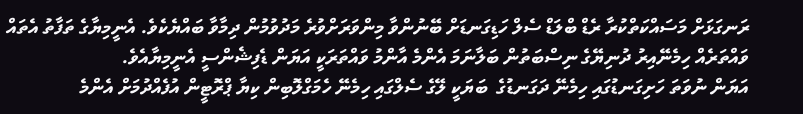ރަނގަޅަށް މަސައްކަތްކުރާ ރެޑް ބްލަޑް ސެލް ހަޑިގަނޑަށް ބޭނުންވާ މިންވަރަށްވުރެ މަދުވުމުން ދިމާވާ ބައްޔެކެވެ. އެނީމިޔާގެ ތަފާތު އެތައް ވައްތަރެއް ހިމެނޭއިރު ދުނިޔޭގެ ނިސްބަތުން ބަލާނަމަ އެންމެ އާންމު ވައްތަރަކީ އަޔަން ޑެފިޝެންސީ އެނީމިޔާއެވެ.
އަޔަން ނުވަތަ ހަށިގަނޑުގައި ހިމެނޭ ދަގަނޑުގެ  ބަޔަކީ ލޭގެ ސެލްގައި ހިމެނޭ ހެމަގްލޮބިން ކިޔާ ޕްރޮޓީން އުފެއްދުމަށް އެންމެ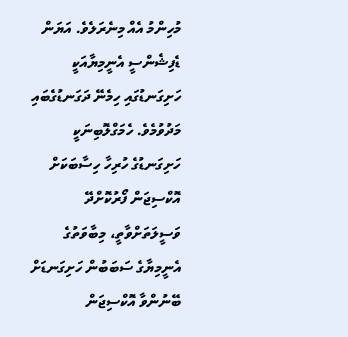މުހިންމު އެއް މިނެރަލެވެ. އަޔަން ޑެފިޝެންސީ އެނީމިޔާއަކީ ހަށިގަނޑުގައި ހިމެނޭ ދަގަނޑުގެބައި މަދުވުމެވެ. ހެމަގްލޮބިނަކީ ހަށިގަނޑުގެ ހުރިހާ ހިސާބަކަށް އޮކްސިޖަން ފޯރުކޮށްދޭ ވަސީލަތަށްވާތީ، މިބާވަތުގެ އެނީމިޔާގެ ސަބަބުން ހަށިގަނޑަށް ބޭނުންވާ އޮކްސިޖަން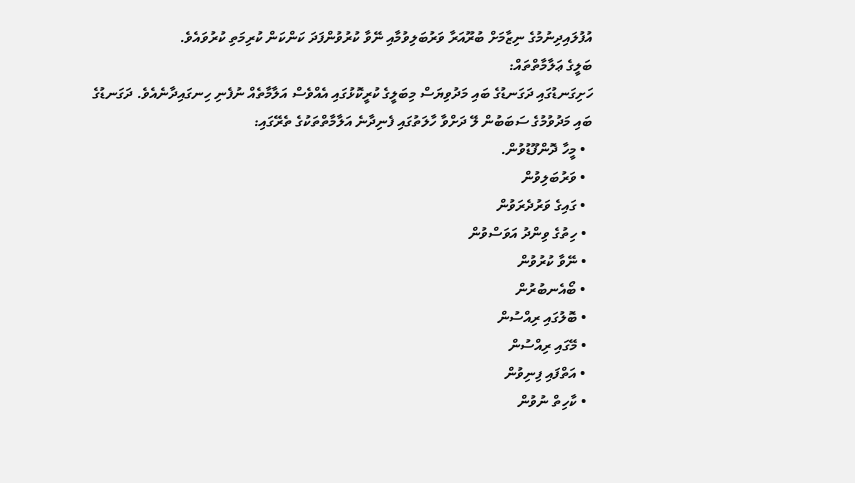އުފުލައިދިނުމުގެ ނިޒާމަށް ބުރޫއަރާ ވަރުބަލިވުމާއި ނޭވާ ކުރުވުންފަދަ ކަންކަން ކުރިމަތި ކުރުވައެވެ.
ބަލީގެ ޢަލާމާތްތައް:
ހަށިގަނޑުގައި ދަގަނޑުގެ ބައި މަދުވިޔަސް މިބަލީގެ ކުރީކޮޅުގައި އެއްވެސް އަލާމާތެއް ނުފެނި ހިނގައިދާނެއެވެ. ދަގަނޑުގެ ބައި މަދުވުމުގެ ސަބަބުން ލޭ ދަށްވާ ހާލަތުގައި ފެނިދާނެ އަލާމާތްތަކުގެ ތެރޭގައި:
  • މީހާ ދޮންފޫޑުވުން.
  • ވަރުބަލިވުން
  • ގައިގެ ވަރުދެރަވުން
  • ހިތުގެ ވިންދު އަވަސްވުން
  • ނޭވާ ކުރުވުން
  • ބޯއެނބުރުން
  • ބޮލުގައި ރިއްސުން
  • މޭގައި ރިއްސުން
  • އަތްފައި ފިނިވުން
  • ކާހިތް ނުވުން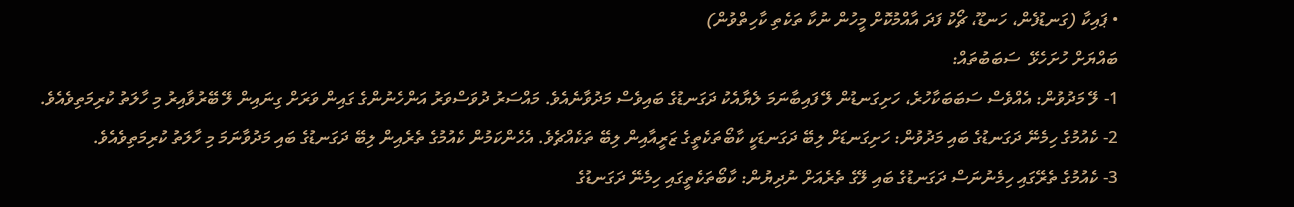• ޕައިކާ (ގަނޑުފެން، ހަނޑޫ، ޗޯކު ފަދަ އާއްމުކޮށް މީހުން ނުކާ ތަކެތި ކާހިތްވުން)
ބައްޔަށް ހުށަހެޅޭ  ސަބަބުތައް:
1- ލޭ މަދުވުން: އެއްވެސް ސަބަބަކާހުރެ، ހަށިގަނޑުން ލޭ ފައިބާނަމަ ލެޔާއެކު ދަގަނޑުގެ ބައިވެސް މަދުވާނެއެވެ. މައްސަރު ދުވަސްވަރު އަންހެނުންގެ ގައިން ވަރަށް ގިނައިން ލޭ ބޭރުވާއިރު މި ހާލަތު ކުރިމަތިވެއެވެ.
2- ކެއުމުގެ ހިމެނޭ ދަގަނޑުގެ ބައި މަދުވުން: ހަށިގަނޑަށް ލިބޭ ދަގަނޑަކީ ކާބޯތަކެތީގެ ޒަރީއާއިން ލިބޭ ތަކެއްޗެވެ. އެހެންކަމުން ކެއުމުގެ ތެރެއިން ލިބޭ ދަގަނޑުގެ ބައި މަދުވާނަމަ މި ހާލަތު ކުރިމަތިވެއެވެ.
3- ކެއުމުގެ ތެރޭގައި ހިމެނުނަސް ދަގަނޑުގެ ބައި ލޭގެ ތެރެއަށް ނުދިޔުން: ކާބޯތަކެތީގައި ހިމެނޭ ދަގަނޑުގެ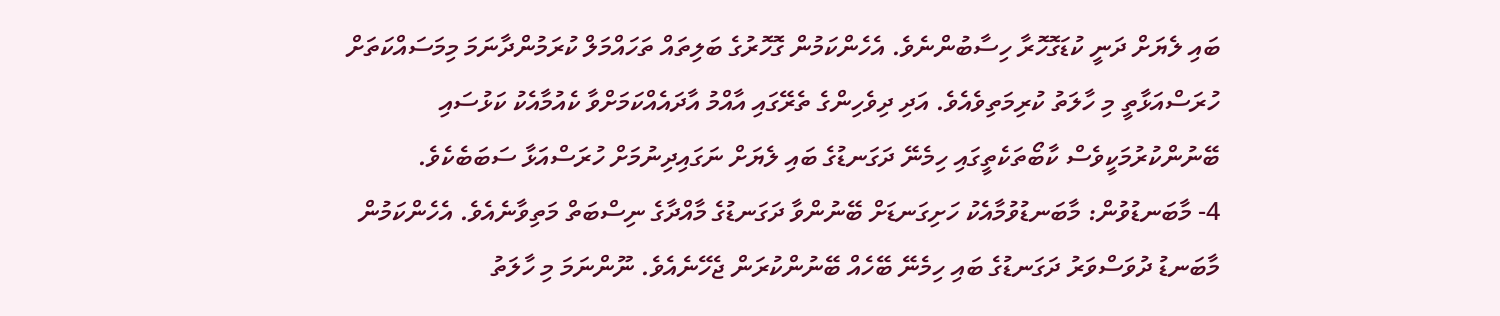ބައި ލެޔަށް ދަނީ ކުޑަގޮހޮރާ ހިސާބުންނެވެ. އެހެންކަމުން ގޮހޮރުގެ ބަލިތައް ތަހައްމަލް ކުރަމުންދާނަމަ މިމަސައްކަތަށް ހުރަސްއަޅާތީ މި ހާލަތު ކުރިމަތިވެއެވެ. އަދި ދިވެހިންގެ ތެރޭގައި އާއްމު އާދައެއްކަމަށްވާ ކެއުމާއެކު ކަޅުސައި ބޭނުންކުރުމަކީވެސް ކާބޯތަކެތީގައި ހިމެނޭ ދަގަނޑުގެ ބައި ލެޔަށް ނަގައިދިނުމަށް ހުރަސްއަޅާ ސަބަބެކެވެ.
4- މާބަނޑުވުން: މާބަނޑުވުމާއެކު ހަށިގަނޑަށް ބޭނުންވާ ދަގަނޑުގެ މާއްދާގެ ނިސްބަތް މަތިވާނެއެވެ. އެހެންކަމުން މާބަނޑު ދުވަސްވަރު ދަގަނޑުގެ ބައި ހިމެނޭ ބޭހެއް ބޭނުންކުރަން ޖެހޭނެއެވެ. ނޫންނަމަ މި ހާލަތު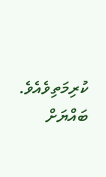ކުރިމަތިވެއެވެ.
ބައްޔަށް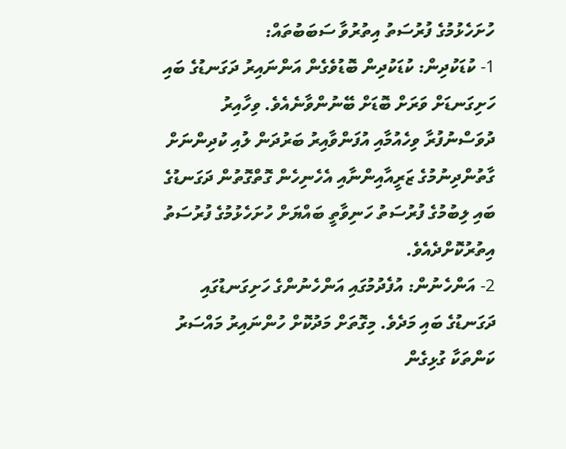ހުށަހެޅުމުގެ ފުރުސަތު އިތުރުވާ ސަބަބުތައް:
1- ކުޑަކުދިން: ކުޑަކުދިން ބޮޑުވެގެން އަންނައިރު ދަގަނޑުގެ ބައި ހަށިގަނޑަށް ވަރަށް ބޮޑަށް ބޭނުންވާނެއެވެ. ވިހާއިރު ދުވަސްނުފުރާ ވިހެއުމާއި އުފަންވާއިރު ބަރުދަން ލުއި ކުދިންނަށް ގާތުންދިނުމުގެ ޒަރީއާއިންނާއި އެހެނިހެން ގޮތްގޮތުން ދަގަނޑުގެ ބައި ލިބުމުގެ ފުރުސަތު ހަނިވާތީ ބައްޔަށް ހުށަހެޅުމުގެ ފުރުސަތު އިތުރުކޮށްދެއެވެ.
2- އަންހެނުން: އުފެދުމުގައި އަންހެނުންގެ ހަށިގަނޑުގައި ދަގަނޑުގެ ބައި މަދެވެ. މިގޮތަށް މަދުކޮށް ހުންނައިރު މައްސަރު ކަންތަކާ ގުޅިގެން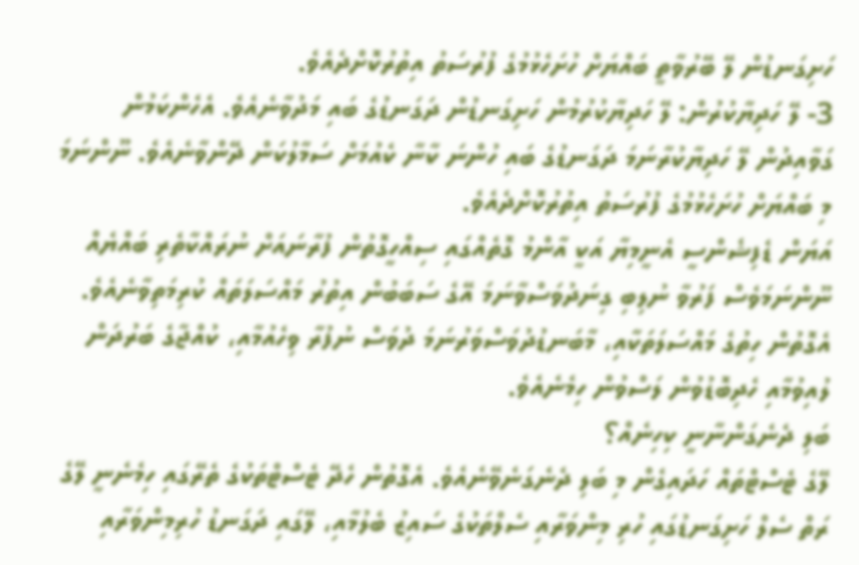ހަށިގަނޑުން ލޭ ބޭރުވާތީ ބައްޔަށް ހުށަހެޅުމުގެ ފުރުސަތު އިތުރުކޮށްދެއެވެ.
3- ލޭ ހަދިޔާކުރުން: ލޭ ހަދިޔާކުރުމުން ހަށިގަނޑުން ދަގަނޑުގެ ބައި މަދުވާނެއެވެ. އެހެންކަމުން ގަވާއިދުން ލޭ ހަދިޔާކުރާނަމަ ދަގަނޑުގެ ބައި ހުންނަ ކާނާ ކެއުމަށް ސަމާލުކަން ދޭންވާނެއެވެ. ނޫންނަމަ މި ބައްޔަށް ހުށަހެޅުމުގެ ފުރުސަތު އިތުރުކޮށްދެއެވެ.
އަޔަން ޑެފިޝެންސީ އެނީމިޔާ އަކީ އާންމު ގޮތެއްގައި ސިއްހީގޮތުން ފުރާނައަށް ނުރައްކާތެރި ބައްޔެއް ނޫންނަމަވެސް ފަރުވާ ނުލިބި ގިނަދުވަސްވާނަމަ އޭގެ ސަބަބުން އިތުރު މައްސަލަތައް ކުރިމަތިވާނެއެވެ. އެގޮތުން ހިތުގެ މައްސަލަތަކާއި، މާބަނޑުދުވަސްވަރުނަމަ ދުވަސް ނުފުރާ ވިހެއުމާއި، ކުއްޖާގެ ބަރުދަން ލުއިވުމާއި ހެދިބޮޑުވުން ލަސްވުން ހިމެނެއެވެ.
ބަލި ދެނެގަންނާނީ ކިހިނެއް؟
ލޭގެ ޓެސްޓްތައް ހަދައިގެން މި ބަލި ދެނެގަނެވޭނެއެވެ. އެގޮތުން ހެދޭ ޓެސްޓްތަކުގެ ތެރޭގައި ހިމެނެނީ ލޭގެ ރަތް ސެލް ހަށިގަނޑުގައި ހުރި މިންވަރާއި ސެލްތަކުގެ ސައިޒު ބެލުމާއި، ލޭގައި ދަގަނޑު ހުރިމިންވަރާއި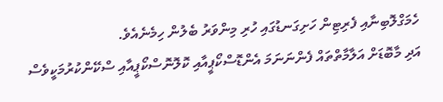ހެމަގްލޮބިނާއި ފެރިޓިން ހަށިގަނޑުގައި ހުރި މިންވަރު ބެލުން ހިމެނެއެވެ.
އަދި މާބޮޑަށް އަލާމާތްތައް ފެންނަނަމަ އެންޑޮސްކޯޕީއާއި ކޮލޮނޮސްކޯޕީއާއި ސްކޭންކުރުމަކީވެސް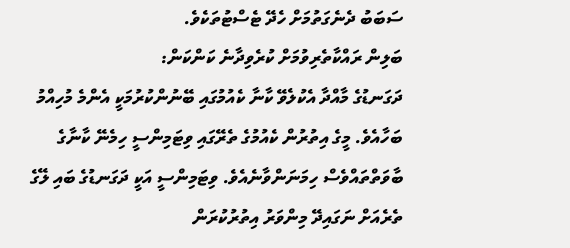ސަބަބު ދެނެގަތުމަށް ހެދޭ ޓެސްޓުތަކެވެ.
ބަލިން ރައްކާތެރިވުމަށް ކުރެވިދާނެ ކަންކަން:
ދަގަނޑުގެ މާއްދާ އެކުލެވޭ ކާނާ ކެއުމުގައި ބޭނުންކުރުމަކީ އެންމެ މުހިއްމު ބަހާއެވެ. މީގެ އިތުރުން ކެއުމުގެ ތެރޭގައި ވިޓަމިންސީ ހިމެނޭ ކާނާގެ ބާވަތްތައްވެސް ހިމަނަންވާނެއެވެ. ވިޓަމިންސީ އަކީ ދަގަނޑުގެ ބައި ލޭގެ ތެރެއަށް ނަގައިދޭ މިންވަރު އިތުރުކުރަން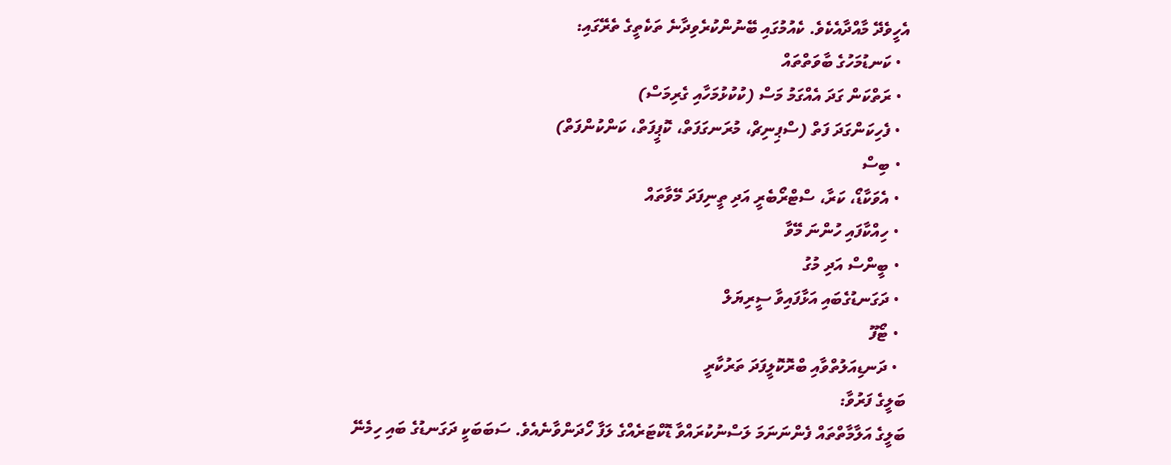އެހީވެދޭ މާއްދާއެކެވެ. ކެއުމުގައި ބޭނުންކުރެވިދާނެ ތަކެތީގެ ތެރޭގައި:
  • ކަނޑުމަހުގެ ބާވަތްތައް
  • ރަތްކަން ގަދަ އެއްގަމު މަސް (ކުކުޅުމަހާއި ގެރިމަސް)
  • ފެހިކަންގަދަ ފަތް (ސްޕިނިޗް، މުރަނގަފަތް، ކޮޕީފަތް، ކަންކުންފަތް)
  • ބިސް
  • އެވަކާޑޯ، ކަރާ، ސްޓްރޯބެރީ އަދި ތީނިފަދަ މޭވާތައް
  • ހިއްކާފައި ހުންނަ މޭވާ
  • ބީންސް އަދި މުގު
  • ދަގަނޑުގެބައި އަޅާފައިވާ ސީރިޔަލް
  • ޓޯފޫ
  • ދަނޑިއަލުތްވާއި ބްރޮކޮލީފަދަ ތަރުކާރީ
ބަލީގެ ފަރުވާ:
ބަލީގެ އަލާމާތްތައް ފެންނަނަމަ ލަސްނުކުރައްވާ ޑޮކްޓަރެއްގެ ލަފާ ހޯދަންވާނެއެވެ. ސަބަބަކީ ދަގަނޑުގެ ބައި ހިމެނޭ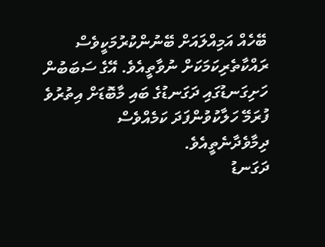ބޭހެއް އަމިއްލައަށް ބޭނުންކުރުމަކީވެސް ރައްކާތެރިކަމަކަށް ނުވާތީއެވެ. އޭގެ ސަބަބުން ހަށިގަނޑުގައި ދަގަނޑުގެ ބައި މާބޮޑަށް އިތުރުވެ ފުރަމޭ ހަލާކުވުންފަދަ ކަމެއްވެސް ދިމާވެދާނެތީއެވެ.
ދަގަނޑު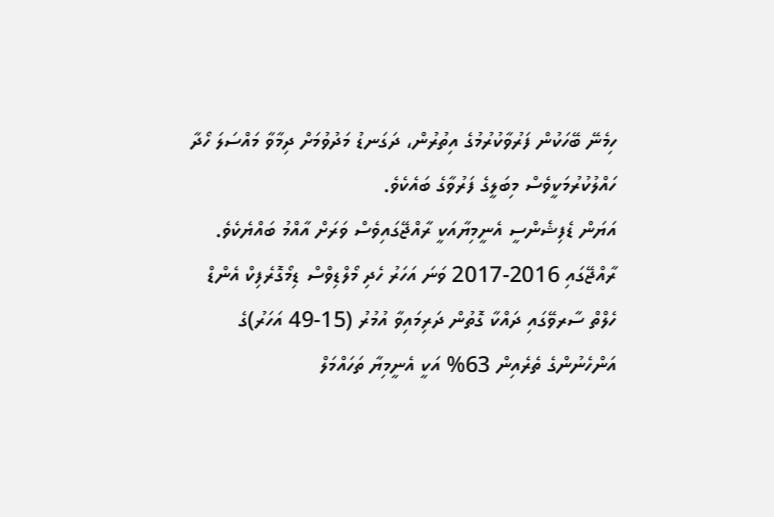ހިމެނޭ ބޭހަކުން ފަރުވާކުރުމުގެ އިތުރުން، ދަގަނޑު މަދުވުމަށް ދިމާވާ މައްސަލަ ހޯދާ ހައްލުކުރުމަކީވެސް މިބަލީގެ ފަރުވާގެ ބައެކެވެ.
އަޔަން ޑެފިޝެންސީ އެނީމިޔާއަކީ ރާއްޖޭގައިވެސް ވަރަށް އާއްމު ބައްޔެކެވެ. ރާއްޖޭގައި 2016-2017 ވަނަ އަހަރު ހެދި މޯލްޑިވްސް ޑިމޯގޮރެފިކް އެންޑް ހެލްތް ސާރވޭގައި ދައްކާ ގޮތުން ދަރިމައިވާ އުމުރު (15-49 އަހަރު)ގެ އަންހެނުންގެ ތެރެއިން 63% އަކީ އެނީމިޔާ ތަހައްމަލް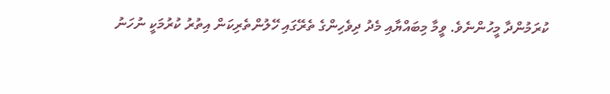ކުރަމުންދާ މީހުންނެވެ. ވީމާ މިބައްޔާއި މެދު ދިވެހިންގެ ތެރޭގައި ހޭލުންތެރިކަން އިތުރު ކުރުމަކީ ނުހަނު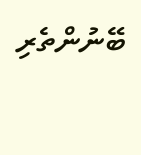ބޭނުންތެރި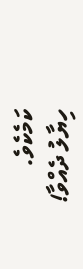ކަމެކެވެ.
ހިޔާލު ދެއްވާ!